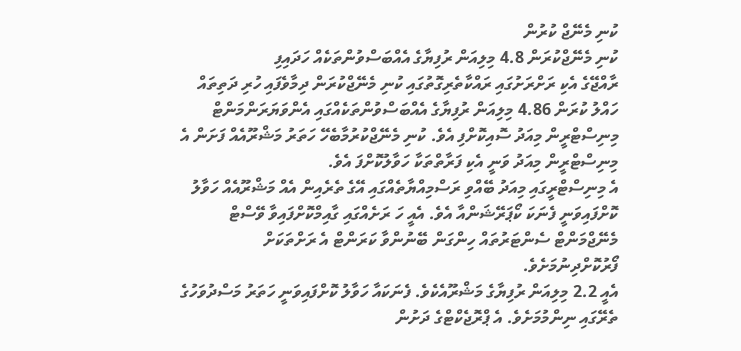ކުނި މެނޭޖް ކުރުން
ކުނި މެނޭޖްކުރަން 4.8 މިލިއަން ރުފިޔާގެ އެއްބަސްވުންތަކެއް ހަދައިފި
ރާއްޖޭގެ އެކި ރަށްރަށުގައި ރައްކާތެރިގޮތުގައި ކުނި މެނޭޖްކުރަން ދިމާވެފައި ހުރި ދަތިތައް ހައްލު ކުރަން 4.86 މިލިއަން ރުފިޔާގެ އެއްބަސްވުންތަކެއްގައި އެންވަޔަރަންމަންޓް މިނިސްޓްރީން މިއަދު ސޮއިކޮށްފި އެވެ. ކުނި މެނޭޖްކުރުމާބެހޭ ހަތަރު މަޝްރޫއެއް ފަށަން އެ މިނިސްޓްރީން މިއަދު ވަނީ އެކި ފަރާތްތަކާ ހަވާލުކޮށްފަ އެވެ.
އެ މިނިސްޓްރީގައި މިއަދު ބޭއްވި ރަސްމިއްޔާތެއްގައި އޭގެ ތެރެއިން އެއް މަޝްރޫއެއް ހަވާލު ކޮށްފައިވަނީ ފެނަކަ ކޯޕަރޭޝަންއާ އެވެ. އެއީ ހަ ރަށެއްގައި ގާއިމްކޮށްފައިވާ ވޭސްޓް މެނޭޖްމަންޓް ސެންޓަރުތައް ހިންގަން ބޭނުންވާ ކަރަންޓް އެ ރަށްތަކަށް ފޯރުކޮށްދިނުމަށެވެ.
އެއީ 2.2 މިލިއަން ރުފިޔާގެ މަޝްރޫއެކެވެ. ފެނަކައާ ހަވާލު ކޮށްފައިވަނީ ހަތަރު މަސްދުވަހުގެ ތެރޭގައި ނިންމުމަށެވެ. އެ ޕްރޮޖެކްޓްގެ ދަށުން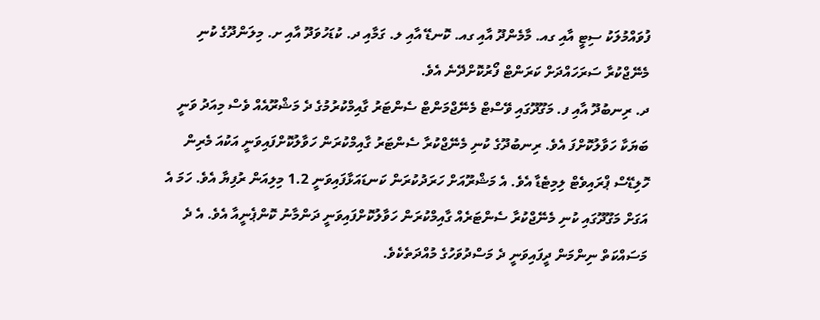ފުވައްމުލަކު ސިޓީ އާއި ގއ. މާމެންދޫ އާއި ގއ. ކޮނޑޭ އާއި ލ. ގަމާއި ދ. ކުޑަހުވަދޫ އާއި ށ. މިލަންދޫގެ ކުނި މެނޭޖްކުރާ ސަރަހައްދަށް ކަރަންޓް ފޯރުކޮށްދޭނެ އެވެ.
ދ. ރިނބުދޫ އާއި ފ. މަގޫދޫގައި ވޭސްޓް މެނޭޖްމަންޓް ސެންޓަރު ގާއިމްކުރުމުގެ ދެ މަޝްރޫއެއް ވެސް މިއަދު ވަނީ ބަޔަކާ ހަވާލުކޮށްފަ އެވެ. ރިނބުދޫގެ ކުނި މެނޭޖްކުރާ ސެންޓަރު ގާއިމްކުރަން ހަވާލުކޮށްފައިވަނީ އަކުއަ މެރިން ހޮލިޑޭސް ޕްރައިވެޓް ލިމިޓެޑާ އެވެ. އެ މަޝްރޫއަށް ހަރަދުކުރަން ކަނޑައަޅާފައިވަނީ 1.2 މިލިއަން ރުފިޔާ އެވެ. ހަމަ އެ އަގަށް މަގޫދޫގައި ކުނި މެނޭޖްކުރާ ސެންޓަރެއް ގާއިމްކުރަން ހަވާލުކޮށްފައިވަނީ ދަންމާނު ކޮންޕެނީއާ އެވެ. އެ ދެ މަސައްކަތް ނިންމަން ދީފައިވަނީ ދެ މަސްދުވަހުގެ މުއްދަތެކެވެ.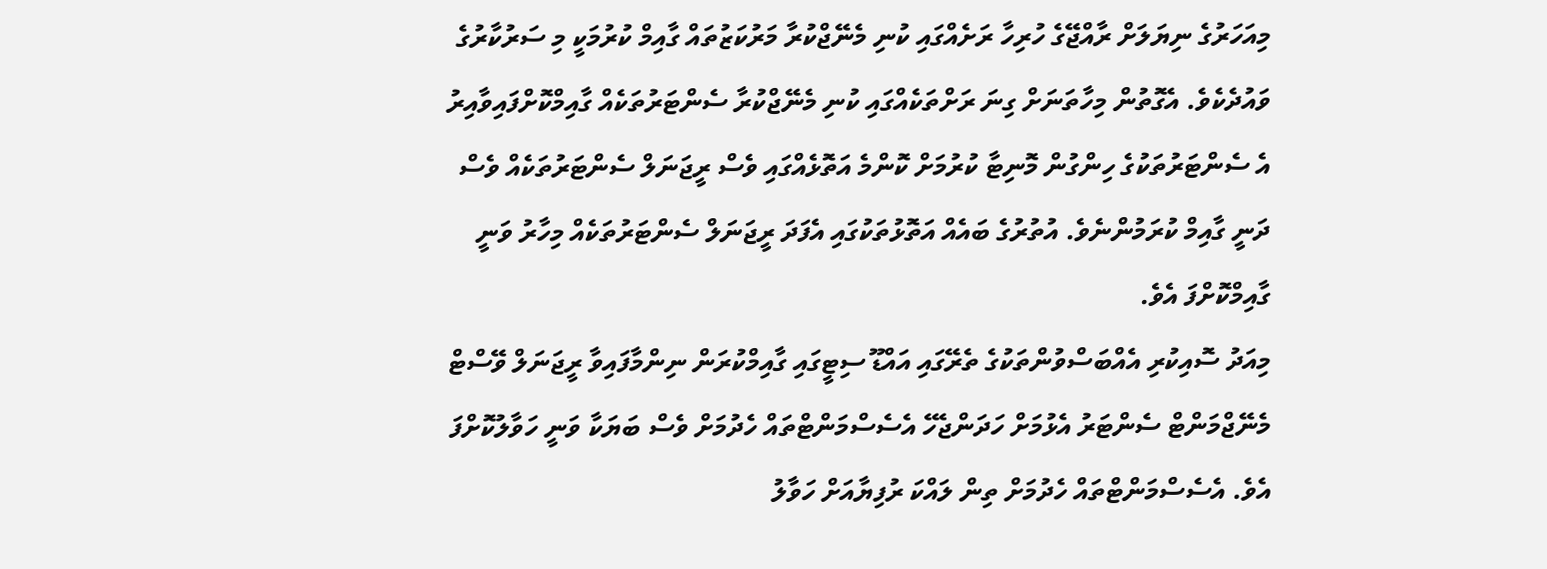މިއަހަރުގެ ނިޔަލަށް ރާއްޖޭގެ ހުރިހާ ރަށެއްގައި ކުނި މެނޭޖްކުރާ މަރުކަޒުތައް ގާއިމް ކުރުމަކީ މި ސަރުކާރުގެ ވައުދެކެވެ. އެގޮތުން މިހާތަނަށް ގިނަ ރަށްތަކެއްގައި ކުނި މެނޭޖްކުރާ ސެންޓަރުތަކެއް ގާއިމްކޮށްފައިވާއިރު އެ ސެންޓަރުތަކުގެ ހިންގުން މޮނިޓާ ކުރުމަށް ކޮންމެ އަތޮޅެއްގައި ވެސް ރީޖަނަލް ސެންޓަރުތަކެއް ވެސް ދަނީ ގާއިމް ކުރަމުންނެވެ. އުތުރުގެ ބައެއް އަތޮޅުތަކުގައި އެފަދަ ރީޖަނަލް ސެންޓަރުތަކެއް މިހާރު ވަނީ ގާއިމްކޮށްފަ އެވެ.
މިއަދު ސޮއިކުރި އެއްބަސްވުންތަކުގެ ތެރޭގައި އައްޑޫ ސިޓީގައި ގާއިމްކުރަން ނިންމާފައިވާ ރީޖަނަލް ވޭސްޓް މެނޭޖްމަންޓް ސެންޓަރު އެޅުމަށް ހަދަންޖެހޭ އެސެސްމަންޓްތައް ހެދުމަށް ވެސް ބަޔަކާ ވަނީ ހަވާލުކޮށްފަ އެވެ. އެސެސްމަންޓްތައް ހެދުމަށް ތިން ލައްކަ ރުފިޔާއަށް ހަވާލު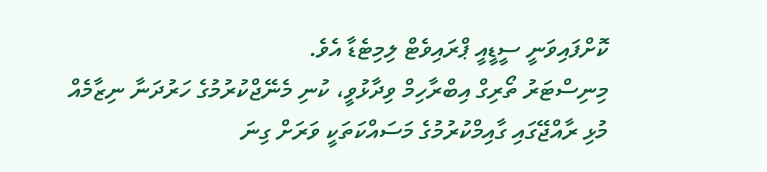ކޮށްފައިވަނީ ސީޑީއީ ޕްރައިވެޓް ލިމިޓެޑާ އެވެ.
މިނިސްޓަރު ތޯރިގް އިބްރާހިމް ވިދާޅުވީ، ކުނި މެނޭޖްކުރުމުގެ ހަރުދަނާ ނިޒާމެއް މުޅި ރާއްޖޭގައި ގާއިމްކުރުމުގެ މަސައްކަތަކީ ވަރަށް ގިނަ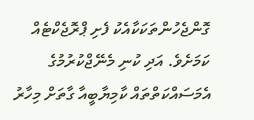ގޮންޖެހުންތަކަކާއެކު ފެށި ޕްރޮޖެކްޓެއް ކަމަށެވެ. އަދި ކުނި މެނޭޖްކުރުމުގެ އެމަސައްކަތްތައް ކާމިޔާބީއާ ގާތަށް މިހާރު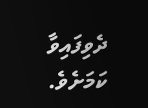ދެވިފައިވާ ކަމަށެވެ.